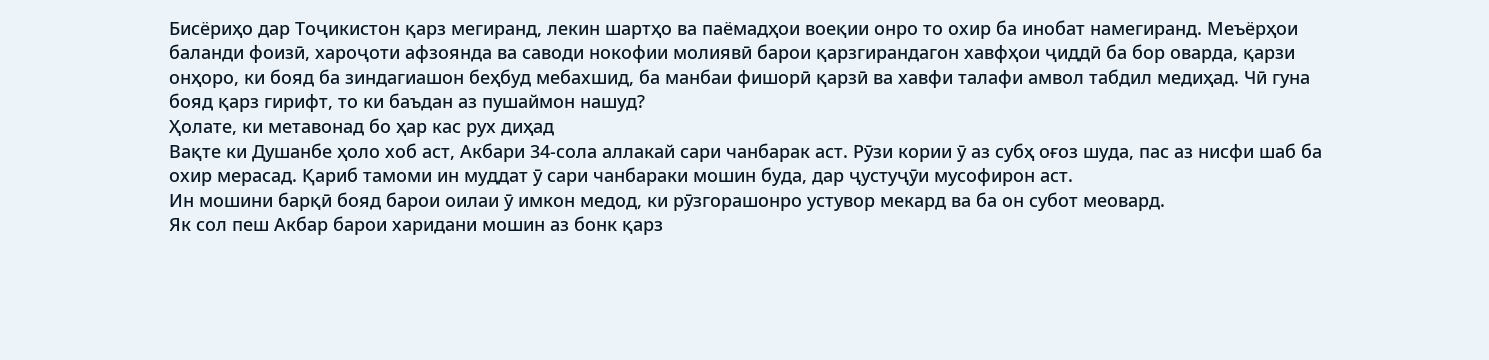Бисёриҳо дар Тоҷикистон қарз мегиранд, лекин шартҳо ва паёмадҳои воеқии онро то охир ба инобат намегиранд. Меъёрҳои баланди фоизӣ, хароҷоти афзоянда ва саводи нокофии молиявӣ барои қарзгирандагон хавфҳои ҷиддӣ ба бор оварда, қарзи онҳоро, ки бояд ба зиндагиашон беҳбуд мебахшид, ба манбаи фишорӣ қарзӣ ва хавфи талафи амвол табдил медиҳад. Чӣ гуна бояд қарз гирифт, то ки баъдан аз пушаймон нашуд?
Ҳолате, ки метавонад бо ҳар кас рух диҳад
Вақте ки Душанбе ҳоло хоб аст, Акбари 34-сола аллакай сари чанбарак аст. Рӯзи кории ӯ аз субҳ оғоз шуда, пас аз нисфи шаб ба охир мерасад. Қариб тамоми ин муддат ӯ сари чанбараки мошин буда, дар ҷустуҷӯи мусофирон аст.
Ин мошини барқӣ бояд барои оилаи ӯ имкон медод, ки рӯзгорашонро устувор мекард ва ба он субот меовард.
Як сол пеш Акбар барои харидани мошин аз бонк қарз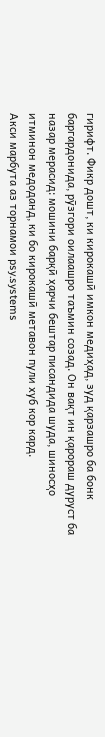гирифт. Фикр дошт, ки кирокашӣ имкон медиҳад, зуд қарзашро ба бонк баргардонида, рӯзгори оилаашро таъмин созад. Он вақт ин қарораш дуруст ба назар мерасид: мошини барқӣ ҳарчи бештар писандида шуда, шиносҳо итминон медоданд, ки бо кирокашӣ метавон пули хуб кор кард.
Акси марбута аз торнамои psy.systems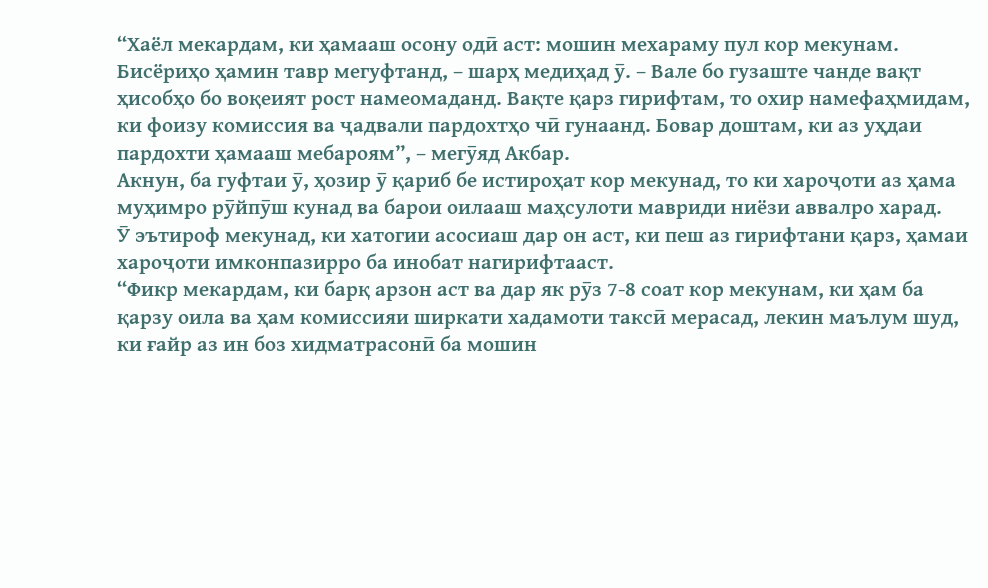“Хаёл мекардам, ки ҳамааш осону одӣ аст: мошин мехараму пул кор мекунам. Бисёриҳо ҳамин тавр мегуфтанд, – шарҳ медиҳад ӯ. – Вале бо гузаште чанде вақт ҳисобҳо бо воқеият рост намеомаданд. Вақте қарз гирифтам, то охир намефаҳмидам, ки фоизу комиссия ва ҷадвали пардохтҳо чӣ гунаанд. Бовар доштам, ки аз уҳдаи пардохти ҳамааш мебароям”, – мегӯяд Акбар.
Акнун, ба гуфтаи ӯ, ҳозир ӯ қариб бе истироҳат кор мекунад, то ки хароҷоти аз ҳама муҳимро рӯйпӯш кунад ва барои оилааш маҳсулоти мавриди ниёзи аввалро харад.
Ӯ эътироф мекунад, ки хатогии асосиаш дар он аст, ки пеш аз гирифтани қарз, ҳамаи хароҷоти имконпазирро ба инобат нагирифтааст.
“Фикр мекардам, ки барқ арзон аст ва дар як рӯз 7-8 соат кор мекунам, ки ҳам ба қарзу оила ва ҳам комиссияи ширкати хадамоти таксӣ мерасад, лекин маълум шуд, ки ғайр аз ин боз хидматрасонӣ ба мошин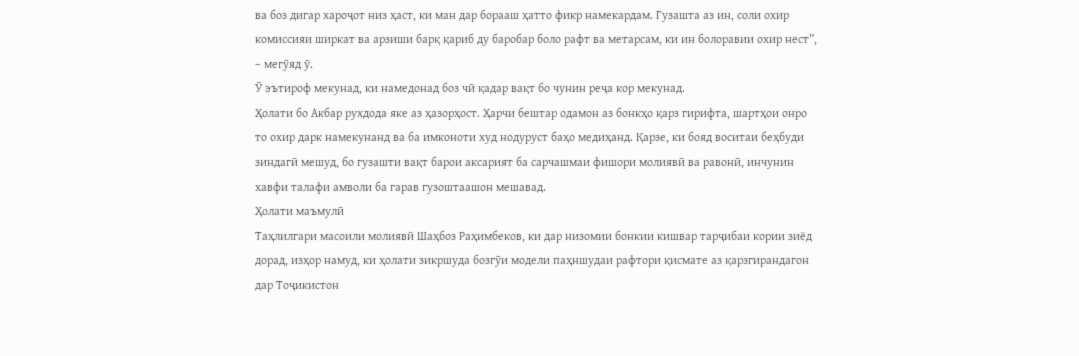ва боз дигар хароҷот низ ҳаст, ки ман дар борааш ҳатто фикр намекардам. Гузашта аз ин, соли охир комиссияи ширкат ва арзиши барқ қариб ду баробар боло рафт ва метарсам, ки ин болоравии охир нест”, – мегӯяд ӯ.
Ӯ эътироф мекунад, ки намедонад боз чӣ қадар вақт бо чунин реҷа кор мекунад.
Ҳолати бо Акбар рухдода яке аз ҳазорҳост. Ҳарчи бештар одамон аз бонкҳо қарз гирифта, шартҳои онро то охир дарк намекунанд ва ба имконоти худ нодуруст баҳо медиҳанд. Қарзе, ки бояд воситаи беҳбуди зиндагӣ мешуд, бо гузашти вақт барои аксарият ба сарчашмаи фишори молиявӣ ва равонӣ, инчунин хавфи талафи амволи ба гарав гузоштаашон мешавад.
Ҳолати маъмулӣ
Таҳлилгари масоили молиявӣ Шаҳбоз Раҳимбеков, ки дар низомии бонкии кишвар тарҷибаи кории зиёд дорад, изҳор намуд, ки ҳолати зикршуда бозгӯи модели паҳншудаи рафтори қисмате аз қарзгирандагон дар Тоҷикистон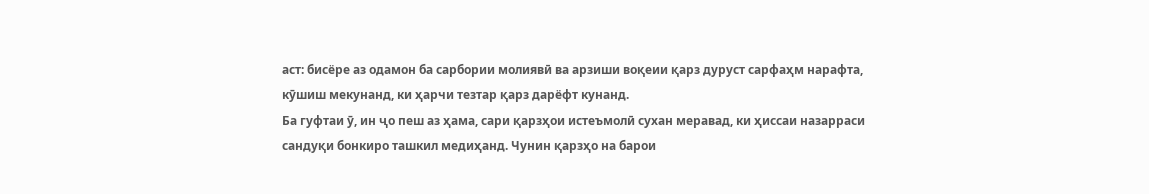аст: бисёре аз одамон ба сарбории молиявӣ ва арзиши воқеии қарз дуруст сарфаҳм нарафта, кӯшиш мекунанд, ки ҳарчи тезтар қарз дарёфт кунанд.
Ба гуфтаи ӯ, ин ҷо пеш аз ҳама, сари қарзҳои истеъмолӣ сухан меравад, ки ҳиссаи назарраси сандуқи бонкиро ташкил медиҳанд. Чунин қарзҳо на барои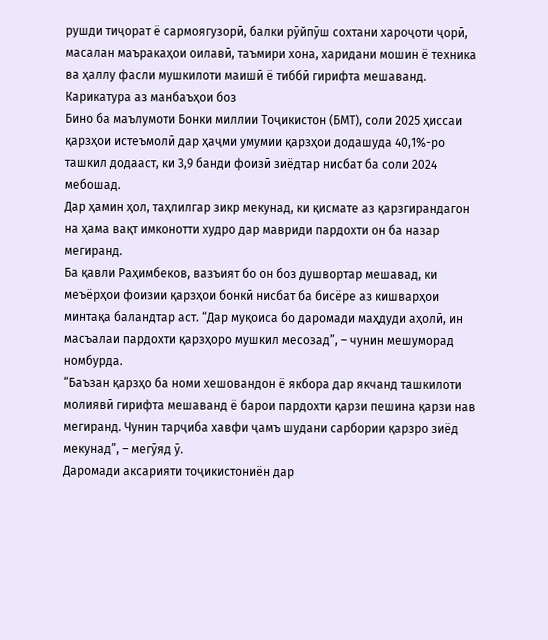рушди тиҷорат ё сармоягузорӣ, балки рӯйпӯш сохтани хароҷоти ҷорӣ, масалан маъракаҳои оилавӣ, таъмири хона, харидани мошин ё техника ва ҳаллу фасли мушкилоти маишӣ ё тиббӣ гирифта мешаванд.
Карикатура аз манбаъҳои боз
Бино ба маълумоти Бонки миллии Тоҷикистон (БМТ), соли 2025 ҳиссаи қарзҳои истеъмолӣ дар ҳаҷми умумии қарзҳои додашуда 40,1%-ро ташкил додааст, ки 3,9 банди фоизӣ зиёдтар нисбат ба соли 2024 мебошад.
Дар ҳамин ҳол, таҳлилгар зикр мекунад, ки қисмате аз қарзгирандагон на ҳама вақт имконотти худро дар мавриди пардохти он ба назар мегиранд.
Ба қавли Раҳимбеков, вазъият бо он боз душвортар мешавад, ки меъёрҳои фоизии қарзҳои бонкӣ нисбат ба бисёре аз кишварҳои минтақа баландтар аст. “Дар муқоиса бо даромади маҳдуди аҳолӣ, ин масъалаи пардохти қарзҳоро мушкил месозад”, – чунин мешуморад номбурда.
“Баъзан қарзҳо ба номи хешовандон ё якбора дар якчанд ташкилоти молиявӣ гирифта мешаванд ё барои пардохти қарзи пешина қарзи нав мегиранд. Чунин тарҷиба хавфи ҷамъ шудани сарбории қарзро зиёд мекунад”, – мегӯяд ӯ.
Даромади аксарияти тоҷикистониён дар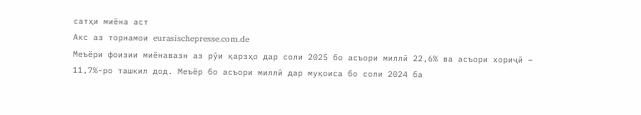сатҳи миёна аст
Акс аз торнамои eurasischepresse.com.de
Меъёри фоизии миёнавазн аз рӯи қарзҳо дар соли 2025 бо асъори миллӣ 22,6% ва асъори хориҷӣ – 11,7%-ро ташкил дод. Меъёр бо асъори миллӣ дар муқоиса бо соли 2024 ба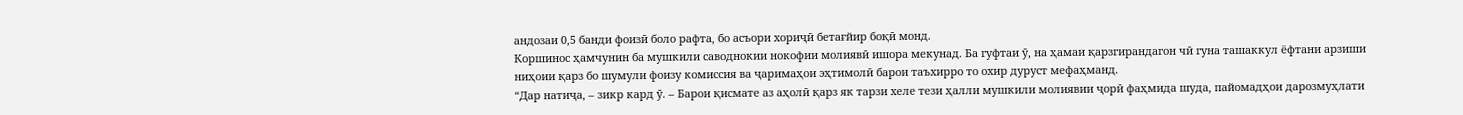андозаи 0,5 банди фоизӣ боло рафта, бо асъори хориҷӣ бетағйир боқӣ монд.
Коршинос ҳамчунин ба мушкили саводнокии нокофии молиявӣ ишора мекунад. Ба гуфтаи ӯ, на ҳамаи қарзгирандагон чӣ гуна ташаккул ёфтани арзиши ниҳоии қарз бо шумули фоизу комиссия ва ҷаримаҳои эҳтимолӣ барои таъхирро то охир дуруст мефаҳманд.
“Дар натиҷа, – зикр кард ӯ. – Барои қисмате аз аҳолӣ қарз як тарзи хеле тези ҳалли мушкили молиявии ҷорӣ фаҳмида шуда, пайомадҳои дарозмуҳлати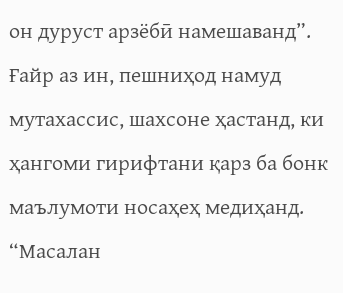он дуруст арзёбӣ намешаванд”.
Ғайр аз ин, пешниҳод намуд мутахассис, шахсоне ҳастанд, ки ҳангоми гирифтани қарз ба бонк маълумоти носаҳеҳ медиҳанд. “Масалан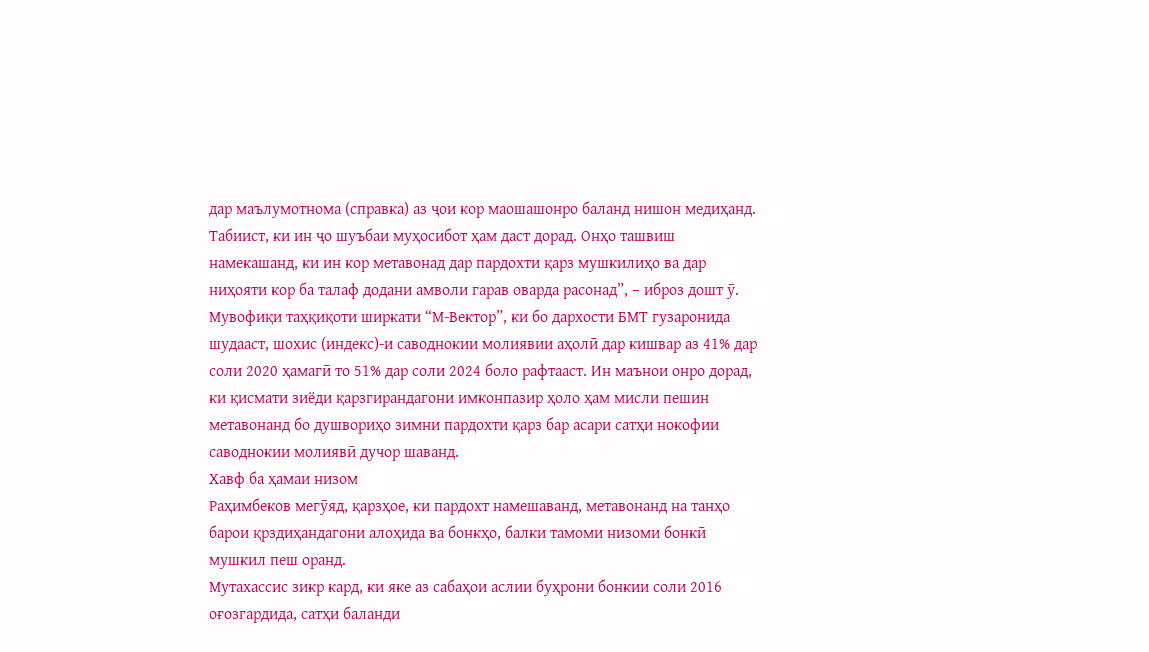дар маълумотнома (справка) аз ҷои кор маошашонро баланд нишон медиҳанд. Табиист, ки ин ҷо шуъбаи муҳосибот ҳам даст дорад. Онҳо ташвиш намекашанд, ки ин кор метавонад дар пардохти қарз мушкилиҳо ва дар ниҳояти кор ба талаф додани амволи гарав оварда расонад”, – иброз дошт ӯ.
Мувофиқи таҳқиқоти ширкати “М-Вектор”, ки бо дархости БМТ гузаронида шудааст, шохис (индекс)-и саводнокии молиявии аҳолӣ дар кишвар аз 41% дар соли 2020 ҳамагӣ то 51% дар соли 2024 боло рафтааст. Ин маънои онро дорад, ки қисмати зиёди қарзгирандагони имконпазир ҳоло ҳам мисли пешин метавонанд бо душвориҳо зимни пардохти қарз бар асари сатҳи нокофии саводнокии молиявӣ дучор шаванд.
Хавф ба ҳамаи низом
Раҳимбеков мегӯяд, қарзҳое, ки пардохт намешаванд, метавонанд на танҳо барои қрздиҳандагони алоҳида ва бонкҳо, балки тамоми низоми бонкӣ мушкил пеш оранд.
Мутахассис зикр кард, ки яке аз сабаҳои аслии буҳрони бонкии соли 2016 оғозгардида, сатҳи баланди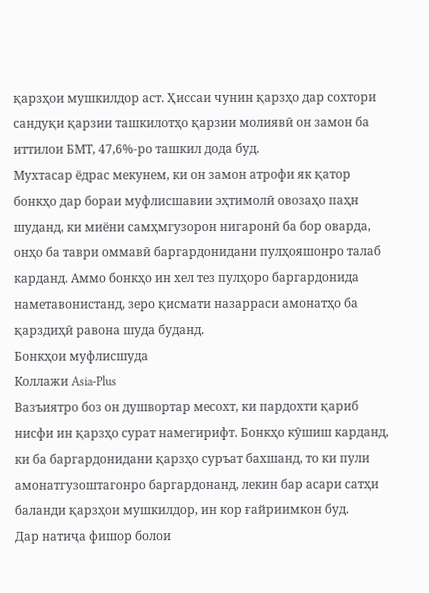қарзҳои мушкилдор аст. Ҳиссаи чунин қарзҳо дар сохтори сандуқи қарзии ташкилотҳо қарзии молиявӣ он замон ба иттилои БМТ, 47,6%-ро ташкил дода буд.
Мухтасар ёдрас мекунем, ки он замон атрофи як қатор бонкҳо дар бораи муфлисшавии эҳтимолӣ овозаҳо паҳн шуданд, ки миёни самҳмгузорон нигаронӣ ба бор оварда, онҳо ба таври оммавӣ баргардонидани пулҳояшонро талаб карданд. Аммо бонкҳо ин хел тез пулҳоро баргардонида наметавонистанд, зеро қисмати назарраси амонатҳо ба қарздиҳӣ равона шуда буданд.
Бонкҳои муфлисшуда
Коллажи Asia-Plus
Вазъиятро боз он душвортар месохт, ки пардохти қариб нисфи ин қарзҳо сурат намегирифт. Бонкҳо кӯшиш карданд, ки ба баргардонидани қарзҳо суръат бахшанд, то ки пули амонатгузоштагонро баргардонанд, лекин бар асари сатҳи баланди қарзҳои мушкилдор, ин кор ғайриимкон буд.
Дар натиҷа фишор болои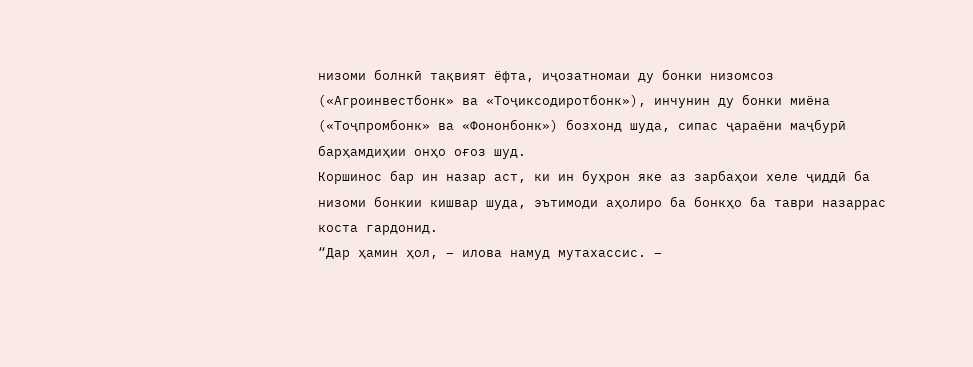низоми болнкӣ тақвият ёфта, иҷозатномаи ду бонки низомсоз («Агроинвестбонк» ва «Тоҷиксодиротбонк»), инчунин ду бонки миёна («Тоҷпромбонк» ва «Фононбонк») бозхонд шуда, сипас ҷараёни маҷбурӣ барҳамдиҳии онҳо оғоз шуд.
Коршинос бар ин назар аст, ки ин буҳрон яке аз зарбаҳои хеле ҷиддӣ ба низоми бонкии кишвар шуда, эътимоди аҳолиро ба бонкҳо ба таври назаррас коста гардонид.
“Дар ҳамин ҳол, – илова намуд мутахассис. –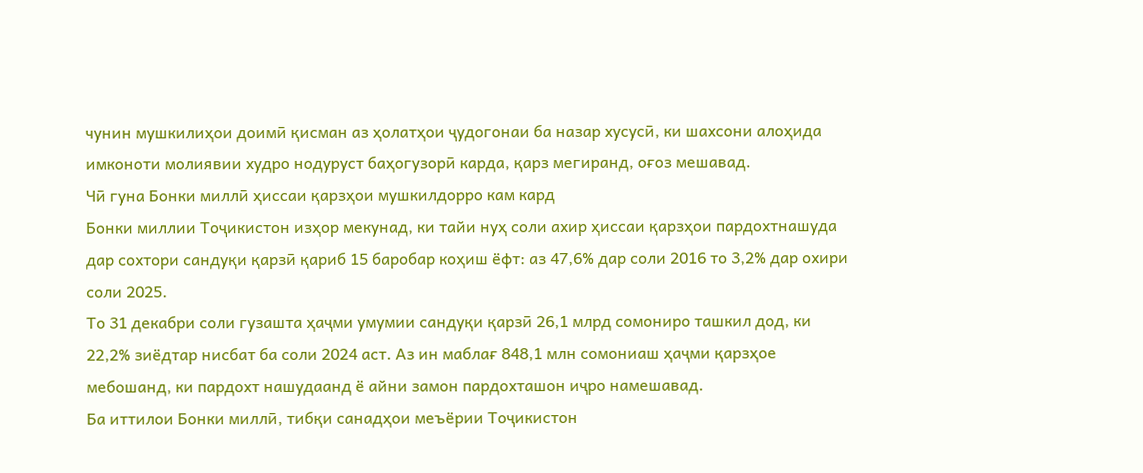чунин мушкилиҳои доимӣ қисман аз ҳолатҳои ҷудогонаи ба назар хусусӣ, ки шахсони алоҳида имконоти молиявии худро нодуруст баҳогузорӣ карда, қарз мегиранд, оғоз мешавад.
Чӣ гуна Бонки миллӣ ҳиссаи қарзҳои мушкилдорро кам кард
Бонки миллии Тоҷикистон изҳор мекунад, ки тайи нуҳ соли ахир ҳиссаи қарзҳои пардохтнашуда дар сохтори сандуқи қарзӣ қариб 15 баробар коҳиш ёфт: аз 47,6% дар соли 2016 то 3,2% дар охири соли 2025.
То 31 декабри соли гузашта ҳаҷми умумии сандуқи қарзӣ 26,1 млрд сомониро ташкил дод, ки 22,2% зиёдтар нисбат ба соли 2024 аст. Аз ин маблағ 848,1 млн сомониаш ҳаҷми қарзҳое мебошанд, ки пардохт нашудаанд ё айни замон пардохташон иҷро намешавад.
Ба иттилои Бонки миллӣ, тибқи санадҳои меъёрии Тоҷикистон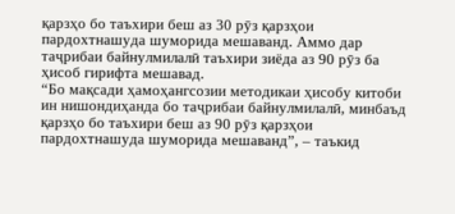қарзҳо бо таъхири беш аз 30 рӯз қарзҳои пардохтнашуда шуморида мешаванд. Аммо дар таҷрибаи байнулмилалӣ таъхири зиёда аз 90 рӯз ба ҳисоб гирифта мешавад.
“Бо мақсади ҳамоҳангсозии методикаи ҳисобу китоби ин нишондиҳанда бо таҷрибаи байнулмилалӣ, минбаъд қарзҳо бо таъхири беш аз 90 рӯз қарзҳои пардохтнашуда шуморида мешаванд”, – таъкид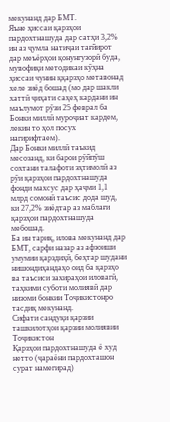мекунанд дар БМТ.
Яъне ҳиссаи қарзҳои пардохтнашуда дар сатҳи 3,2% ин аз ҷумла натиҷаи тағйирот дар меъёрҳои қонунгузорӣ буда, мувофиқи методикаи кӯҳна ҳиссаи чунин ққарзҳо метавонад хеле зиёд бошад (мо дар шакли хаттӣ ҷиҳати саҳеҳ кардани ин маълумот рӯзи 25 феврал ба Бонки миллӣ муроҷиат кардем, лекин то ҳол посух нагирифтаем).
Дар Бонки миллӣ таъкид месозанд, ки барои рӯйпӯш сохтани талафоти эҳтимолӣ аз рӯи қарзҳои пардохтнашуда фонди махсус дар ҳаҷми 1,1 млрд сомонӣ таъсис дода шуд, ки 27,2% зиёдтар аз маблағи қарзҳои пардохтнашуда мебошад.
Ба ин тариқ, илова мекунанд дар БМТ, сарфи назар аз афзоиши умумии қарздиҳӣ, беҳтар шудани нишондиҳандаҳо оид ба қарзҳо ва таъсиси захираҳои иловагӣ, таҳкими суботи молиявӣ дар низоми бонкии Тоҷикистонро тасдиқ мекунанд.
Сифати сандуқи қарзии ташкилотҳои қарзии молиявии Тоҷикистон
Қарзҳои пардохтнашуда ё худ нетто (ҷараёни пардохташон сурат намегирад)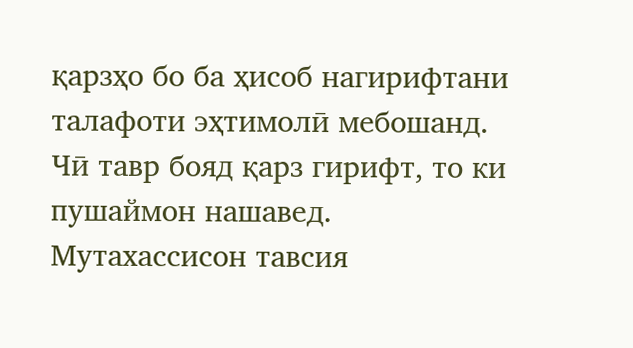қарзҳо бо ба ҳисоб нагирифтани талафоти эҳтимолӣ мебошанд.
Чӣ тавр бояд қарз гирифт, то ки пушаймон нашавед.
Мутахассисон тавсия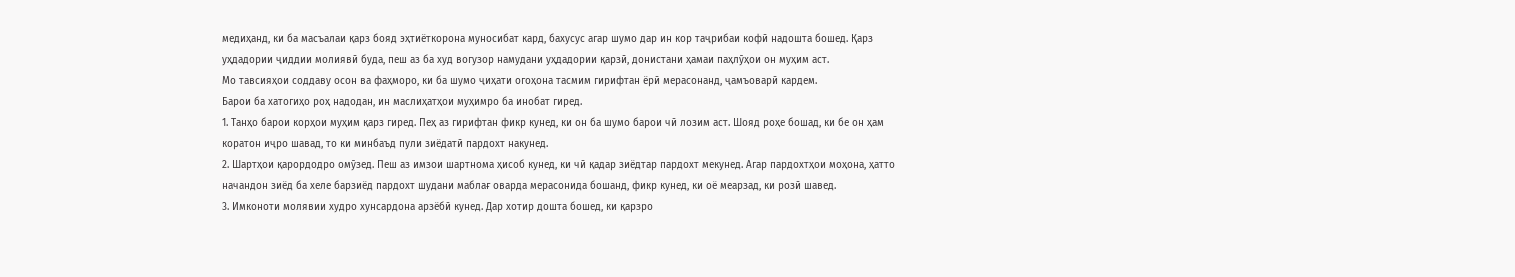медиҳанд, ки ба масъалаи қарз бояд эҳтиёткорона муносибат кард, бахусус агар шумо дар ин кор таҷрибаи кофӣ надошта бошед. Қарз уҳдадории ҷиддии молиявӣ буда, пеш аз ба худ вогузор намудани уҳдадории қарзӣ, донистани ҳамаи паҳлӯҳои он муҳим аст.
Мо тавсияҳои соддаву осон ва фаҳморо, ки ба шумо ҷиҳати огоҳона тасмим гирифтан ёрӣ мерасонанд, ҷамъоварӣ кардем.
Барои ба хатогиҳо роҳ надодан, ин маслиҳатҳои муҳимро ба инобат гиред.
1. Танҳо барои корҳои муҳим қарз гиред. Пеҳ аз гирифтан фикр кунед, ки он ба шумо барои чӣ лозим аст. Шояд роҳе бошад, ки бе он ҳам коратон иҷро шавад, то ки минбаъд пули зиёдатӣ пардохт накунед.
2. Шартҳои қарордодро омӯзед. Пеш аз имзои шартнома ҳисоб кунед, ки чӣ қадар зиёдтар пардохт мекунед. Агар пардохтҳои моҳона, ҳатто начандон зиёд ба хеле барзиёд пардохт шудани маблағ оварда мерасонида бошанд, фикр кунед, ки оё меарзад, ки розӣ шавед.
3. Имконоти молявии худро хунсардона арзёбӣ кунед. Дар хотир дошта бошед, ки қарзро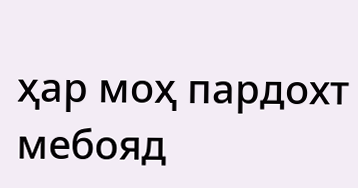ҳар моҳ пардохт мебояд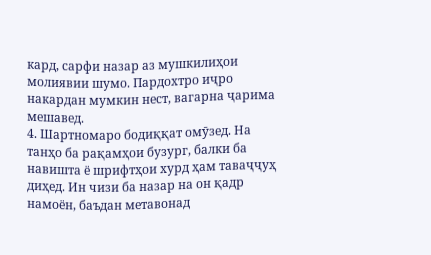кард, сарфи назар аз мушкилиҳои молиявии шумо. Пардохтро иҷро накардан мумкин нест, вагарна ҷарима мешавед.
4. Шартномаро бодиққат омӯзед. На танҳо ба рақамҳои бузург, балки ба навишта ё шрифтҳои хурд ҳам таваҷҷуҳ диҳед. Ин чизи ба назар на он қадр намоён, баъдан метавонад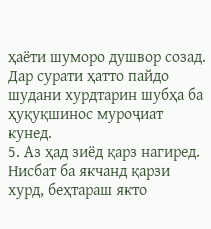ҳаёти шуморо душвор созад. Дар сурати ҳатто пайдо шудани хурдтарин шубҳа ба ҳуқуқшинос муроҷиат кунед.
5. Аз ҳад зиёд қарз нагиред. Нисбат ба якчанд қарзи хурд, беҳтараш якто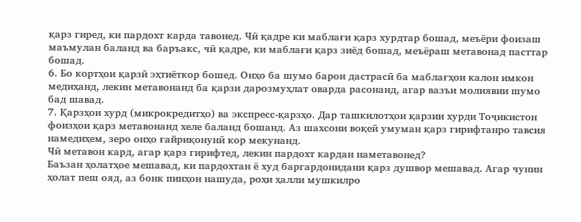қарз гиред, ки пардохт карда тавонед. Чӣ қадре ки маблағи қарз хурдтар бошад, меъёри фоизаш маъмулан баланд ва баръакс, чӣ қадре, ки маблағи қарз зиёд бошад, меъёраш метавонад пасттар бошад.
6. Бо кортҳои қарзӣ эҳтиёткор бошед. Онҳо ба шумо барои дастрасӣ ба маблағҳои калон имкон медиҳанд, лекин метавонанд ба қарзи дарозмуҳлат оварда расонанд, агар вазъи молиявии шумо бад шавад.
7. Қарзҳои хурд (микрокредитҳо) ва экспресс-қарзҳо. Дар ташкилотҳои қарзии хурди Тоҷикистон фоизҳои қарз метавонанд хеле баланд бошанд. Аз шахсони воқеӣ умуман қарз гирифтанро тавсия намедиҳем, зеро онҳо ғайриқонунӣ кор мекунанд.
Чӣ метавон кард, агар қарз гирифтед, лекин пардохт кардан наметавонед?
Баъзан ҳолатҳое мешавад, ки пардохтан ё худ баргардонидани қарз душвор мешавад. Агар чунин ҳолат пеш ояд, аз бонк пинҳон нашуда, роҳи ҳалли мушкилро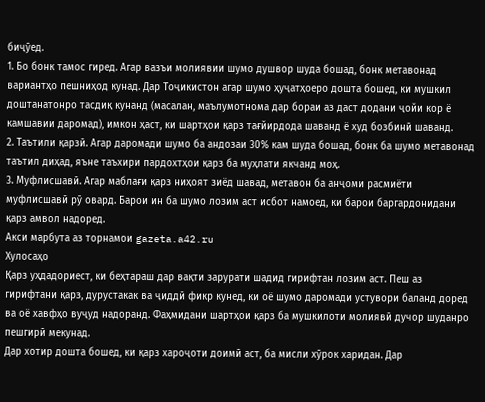биҷӯед.
1. Бо бонк тамос гиред. Агар вазъи молиявии шумо душвор шуда бошад, бонк метавонад вариантҳо пешниҳод кунад. Дар Тоҷикистон агар шумо ҳуҷатҳоеро дошта бошед, ки мушкил доштанатонро тасдиқ кунанд (масалан, маълумотнома дар бораи аз даст додани ҷойи кор ё камшавии даромад), имкон ҳаст, ки шартҳои қарз тағйирдода шаванд ё худ бозбинӣ шаванд.
2. Таътили қарзӣ. Агар даромади шумо ба андозаи 30% кам шуда бошад, бонк ба шумо метавонад таътил диҳад, яъне таъхири пардохтҳои қарз ба муҳлати якчанд моҳ.
3. Муфлисшавӣ. Агар маблағи қарз ниҳоят зиёд шавад, метавон ба анҷоми расмиёти муфлисшавӣ рӯ овард. Барои ин ба шумо лозим аст исбот намоед, ки барои баргардонидани қарз амвол надоред.
Акси марбута аз торнамои gazeta.a42.ru
Хулосаҳо
Қарз уҳдадориест, ки беҳтараш дар вақти зарурати шадид гирифтан лозим аст. Пеш аз гирифтани қарз, дурустакак ва ҷиддӣ фикр кунед, ки оё шумо даромади устувори баланд доред ва оё хавфҳо вуҷуд надоранд. Фаҳмидани шартҳои қарз ба мушкилоти молиявӣ дучор шуданро пешгирӣ мекунад.
Дар хотир дошта бошед, ки қарз хароҷоти доимӣ аст, ба мисли хӯрок харидан. Дар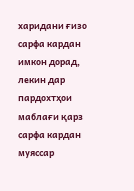харидани ғизо сарфа кардан имкон дорад, лекин дар пардохтҳои маблағи қарз сарфа кардан муяссар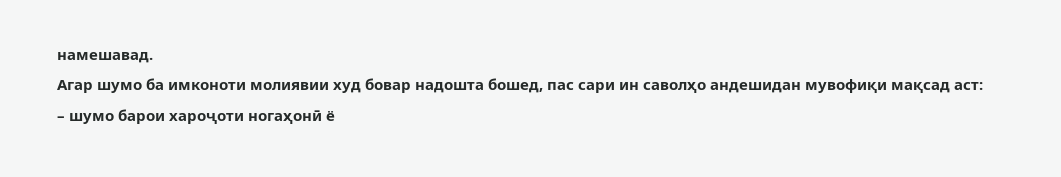намешавад.
Агар шумо ба имконоти молиявии худ бовар надошта бошед, пас сари ин саволҳо андешидан мувофиқи мақсад аст:
– шумо барои хароҷоти ногаҳонӣ ё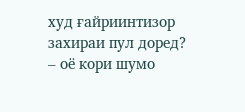худ ғайриинтизор захираи пул доред?
– оё кори шумо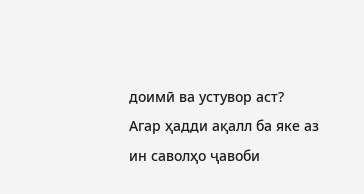доимӣ ва устувор аст?
Агар ҳадди ақалл ба яке аз ин саволҳо ҷавоби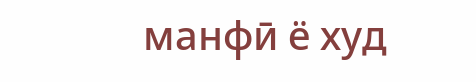манфӣ ё худ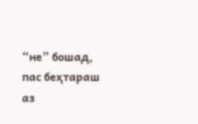“не” бошад, пас беҳтараш аз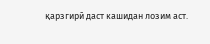қарзгирӣ даст кашидан лозим аст.